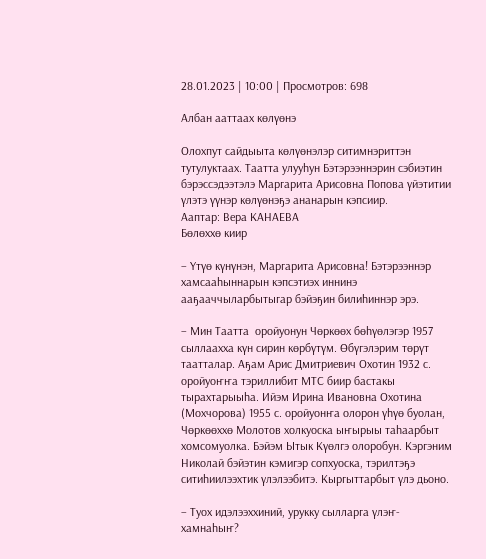28.01.2023 | 10:00 | Просмотров: 698

Албан ааттаах көлүөнэ

Олохпут сайдыыта көлүөнэлэр ситимнэриттэн тутулуктаах. Таатта улууһун Бэтэрээннэрин сэбиэтин бэрэссэдээтэлэ Маргарита Арисовна Попова үйэтитии үлэтэ үүнэр көлүөнэҕэ ананарын кэпсиир.
Ааптар: Вера КАНАЕВА
Бөлөххө киир

– Үтүө күнүнэн, Маргарита Арисовна! Бэтэрээннэр хамсааһыннарын кэпсэтиэх иннинэ ааҕааччыларбытыгар бэйэҕин билиһиннэр эрэ.

– Мин Таатта  оройуонун Чөркөөх бөһүөлэгэр 1957 сыллаахха күн сирин көрбүтүм. Өбүгэлэрим төрүт таатталар. Аҕам Арис Дмитриевич Охотин 1932 с. оройуоҥҥа тэриллибит МТС биир бастакы тырахтарыыһа. Ийэм Ирина Ивановна Охотина (Мохчорова) 1955 с. оройуонҥа олорон үһүө буолан, Чөркөөххө Молотов холкуоска ыҥырыы таһаарбыт хомсомуолка. Бэйэм Ытык Күөлгэ олоробун. Кэргэним Николай бэйэтин кэмигэр сопхуоска, тэрилтэҕэ ситиһиилээхтик үлэлээбитэ. Кыргыттарбыт үлэ дьоно.

– Туох идэлээххиний, урукку сылларга үлэҥ-хамнаһыҥ?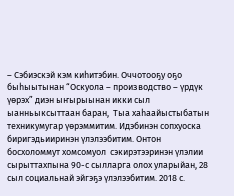– Сэбиэскэй кэм киһитэбин. Оччотооҕу оҕо быһыытынан “Оскуола – производство – үрдүк үөрэх” диэн ыҥырыынан икки сыл ыанньыксыттаан баран,  Тыа хаһаайыстыбатын техникумугар үөрэммитим. Идэбинэн сопхуоска  биригэдьииринэн үлэлээбитим. Онтон босхоломмут хомсомуол  сэкирэтээринэн үлэлии сырыттахпына 90-с сылларга олох уларыйан, 28 сыл социальнай эйгэҕэ үлэлээбитим. 2018 с.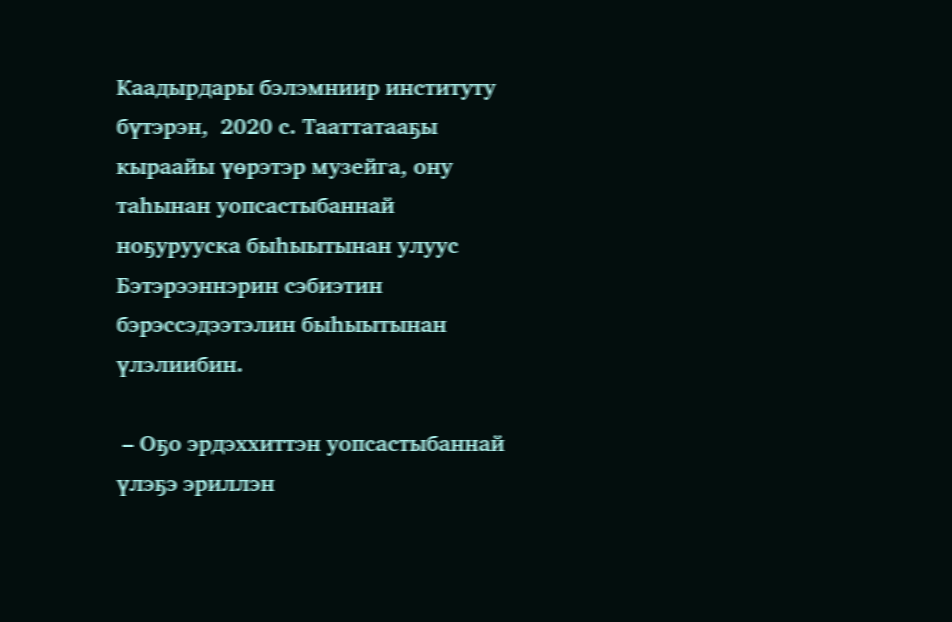Каадырдары бэлэмниир институту бүтэрэн,  2020 с. Тааттатааҕы кыраайы үөрэтэр музейга, ону таһынан уопсастыбаннай ноҕурууска быһыытынан улуус Бэтэрээннэрин сэбиэтин бэрэссэдээтэлин быһыытынан үлэлиибин.

 – Оҕо эрдэххиттэн уопсастыбаннай үлэҕэ эриллэн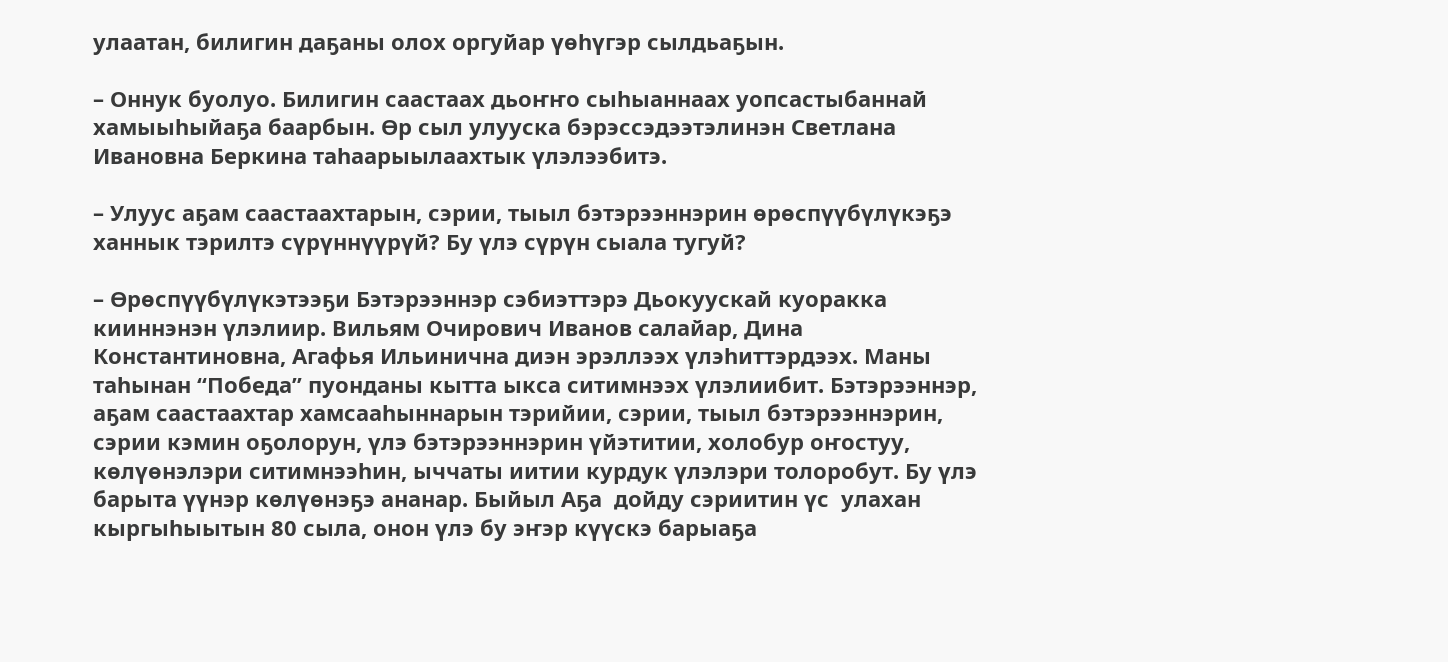улаатан, билигин даҕаны олох оргуйар үөһүгэр сылдьаҕын.

– Оннук буолуо. Билигин саастаах дьоҥҥо сыһыаннаах уопсастыбаннай хамыыһыйаҕа баарбын. Өр сыл улууска бэрэссэдээтэлинэн Светлана Ивановна Беркина таһаарыылаахтык үлэлээбитэ.

– Улуус аҕам саастаахтарын, сэрии, тыыл бэтэрээннэрин өрөспүүбүлүкэҕэ ханнык тэрилтэ сүрүннүүрүй? Бу үлэ сүрүн сыала тугуй?

– Өрөспүүбүлүкэтээҕи Бэтэрээннэр сэбиэттэрэ Дьокуускай куоракка кииннэнэн үлэлиир. Вильям Очирович Иванов салайар, Дина Константиновна, Агафья Ильинична диэн эрэллээх үлэһиттэрдээх. Маны таһынан “Победа” пуонданы кытта ыкса ситимнээх үлэлиибит. Бэтэрээннэр, аҕам саастаахтар хамсааһыннарын тэрийии, сэрии, тыыл бэтэрээннэрин, сэрии кэмин оҕолорун, үлэ бэтэрээннэрин үйэтитии, холобур оҥостуу, көлүөнэлэри ситимнээһин, ыччаты иитии курдук үлэлэри толоробут. Бу үлэ барыта үүнэр көлүөнэҕэ ананар. Быйыл Аҕа  дойду сэриитин үс  улахан кыргыһыытын 80 сыла, онон үлэ бу эҥэр күүскэ барыаҕа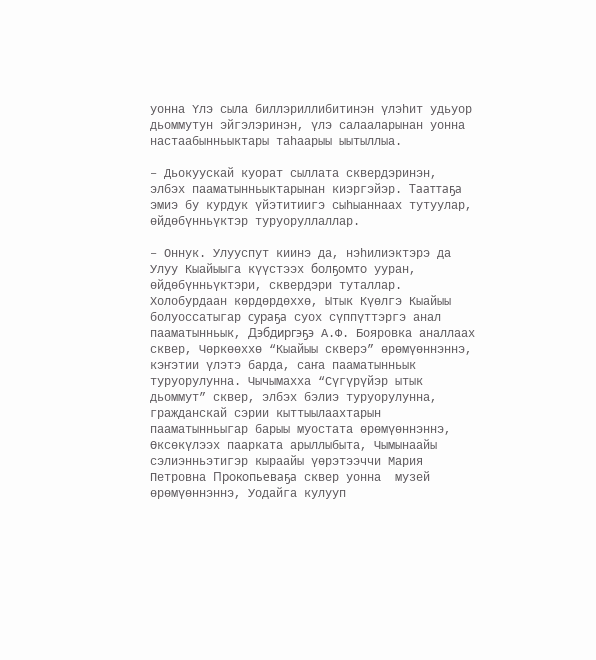уонна Үлэ сыла биллэриллибитинэн үлэһит удьуор дьоммутун эйгэлэринэн, үлэ салааларынан уонна настаабынньыктары таһаарыы ыытыллыа.

– Дьокуускай куорат сыллата сквердэринэн, элбэх пааматынньыктарынан киэргэйэр. Тааттаҕа эмиэ бу курдук үйэтитиигэ сыһыаннаах тутуулар, өйдөбүнньүктэр туруоруллаллар.

– Оннук. Улууспут киинэ да, нэһилиэктэрэ да Улуу Кыайыыга күүстээх болҕомто ууран, өйдөбүнньүктэри, сквердэри туталлар. Холобурдаан көрдөрдөххө, Ытык Күөлгэ Кыайыы болуоссатыгар сураҕа суох сүппүттэргэ анал пааматынньык, Дэбдиргэҕэ А.Ф. Бояровка аналлаах сквер, Чөркөөххө “Кыайыы скверэ” өрөмүөннэннэ, кэҥэтии үлэтэ барда, саҥа пааматынньык туруорулунна. Чычымахха “Сүгүрүйэр ытык дьоммут” сквер, элбэх бэлиэ туруорулунна, гражданскай сэрии кыттыылаахтарын пааматынньыгар барыы муостата өрөмүөннэннэ, Өксөкүлээх паарката арыллыбыта, Чымынаайы сэлиэнньэтигэр кыраайы үөрэтээччи Мария Петровна Прокопьеваҕа сквер уонна  музей өрөмүөннэннэ, Уодайга кулууп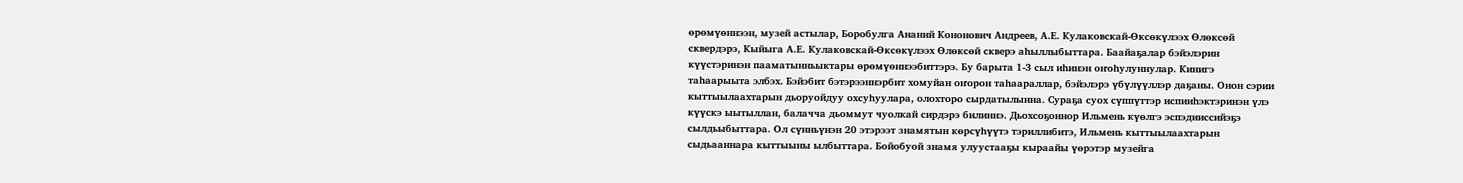өрөмүөннээн, музей астылар, Боробулга Ананий Кононович Андреев, А.Е. Кулаковскай-Өксөкүлээх Өлөксөй сквердэрэ, Кыйыга А.Е. Кулаковскай-Өксөкүлээх Өлөксөй скверэ аһыллыбыттара. Баайаҕалар бэйэлэрин күүстэринэн пааматынньыктары өрөмүөннээбиттэрэ. Бу барыта 1-3 сыл иһинэн оҥоһулуннулар. Кинигэ таһаарыыта элбэх. Бэйэбит бэтэрээннэрбит хомуйан оҥорон таһаараллар, бэйэлэрэ үбүлүүллэр даҕаны. Онон сэрии кыттыылаахтарын дьоруойдуу охсуһуулара, олохторо сырдатылынна. Сураҕа суох сүппүттэр испииһэктэринэн үлэ күүскэ ыытыллан, балачча дьоммут чуолкай сирдэрэ билиннэ. Дьохсоҕоннор Ильмень күөлгэ эспэдииссийэҕэ сылдьыбыттара. Ол сүнньүнэн 20 этэрээт знамятын көрсүһүүтэ тэриллибитэ, Ильмень кыттыылаахтарын сыдьааннара кыттыыны ылбыттара. Бойобуой знамя улуустааҕы кыраайы үөрэтэр музейга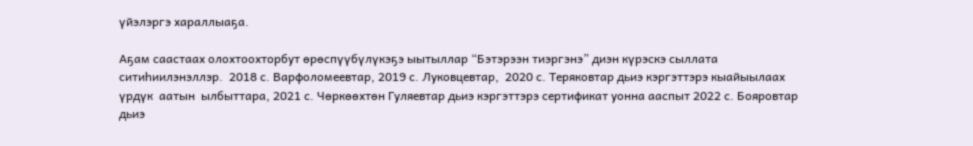үйэлэргэ хараллыаҕа.

Аҕам саастаах олохтоохторбут өрөспүүбүлүкэҕэ ыытыллар “Бэтэрээн тиэргэнэ” диэн күрэскэ сыллата ситиһиилэнэллэр.  2018 с. Варфоломеевтар, 2019 с. Луковцевтар,  2020 с. Теряковтар дьиэ кэргэттэрэ кыайыылаах үрдүк  аатын  ылбыттара, 2021 с. Чөркөөхтөн Гуляевтар дьиэ кэргэттэрэ сертификат уонна ааспыт 2022 с. Бояровтар дьиэ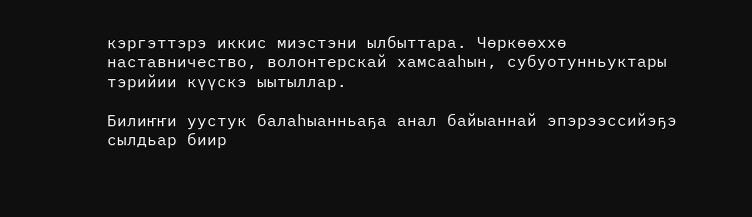кэргэттэрэ иккис миэстэни ылбыттара. Чөркөөххө наставничество, волонтерскай хамсааһын, субуотунньуктары тэрийии күүскэ ыытыллар.

Билиҥҥи уустук балаһыанньаҕа анал байыаннай эпэрээссийэҕэ сылдьар биир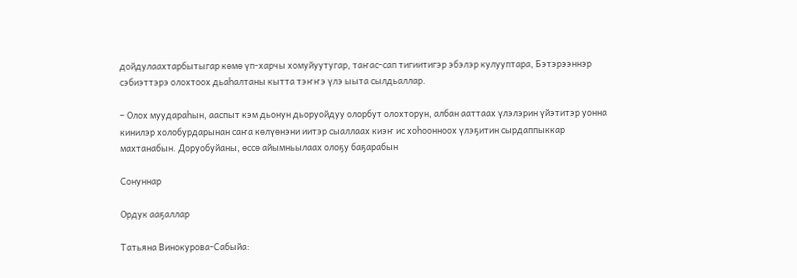дойдулаахтарбытыгар көмө үп-харчы хомуйуутугар, таҥас-сап тигиитигэр эбэлэр кулууптара, Бэтэрээннэр сэбиэттэрэ олохтоох дьаһалтаны кытта тэҥҥэ үлэ ыыта сылдьаллар.

– Олох муудараһын, ааспыт кэм дьонун дьоруойдуу олорбут олохторун, албан ааттаах үлэлэрин үйэтитэр уонна кинилэр холобурдарынан саҥа көлүөнэни иитэр сыаллаах киэҥ ис хоһоонноох үлэҕитин сырдаппыккар махтанабын. Доруобуйаны, өссө айымньылаах олоҕу баҕарабын

Сонуннар

Ордук ааҕаллар

Татьяна Винокурова-Сабыйа: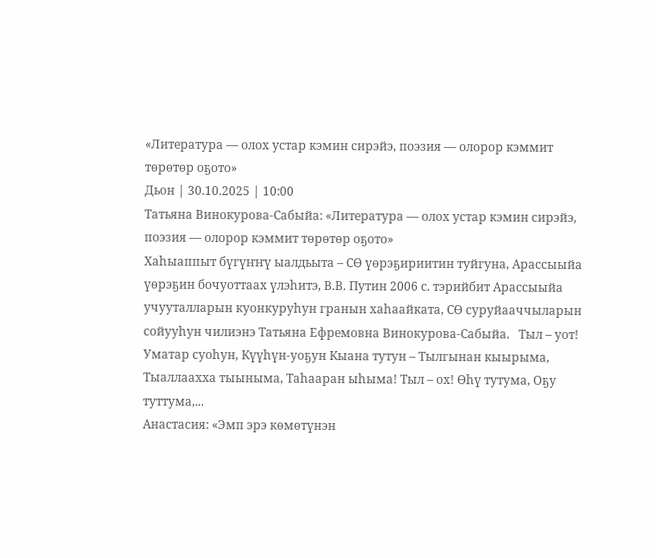«Литература — олох устар кэмин сирэйэ, поэзия — олорор кэммит төрөтөр оҕото»
Дьон | 30.10.2025 | 10:00
Татьяна Винокурова-Сабыйа: «Литература — олох устар кэмин сирэйэ, поэзия — олорор кэммит төрөтөр оҕото»
Хаһыаппыт бүгүҥҥү ыалдьыта – СӨ үөрэҕириитин туйгуна, Арассыыйа үөрэҕин бочуоттаах үлэһитэ, В.В. Путин 2006 с. тэрийбит Арассыыйа учууталларын куонкуруһун гранын хаһаайката, СӨ суруйааччыларын сойууһун чилиэнэ Татьяна Ефремовна Винокурова-Сабыйа.   Тыл – уот! Уматар суоһун, Күүһүн-уоҕун Кыана тутун – Тылгынан кыырыма, Тыаллаахха тыыныма, Таһааран ыһыма! Тыл – ох! Өһү тутума, Оҕу туттума,...
Анастасия: «Эмп эрэ көмөтүнэн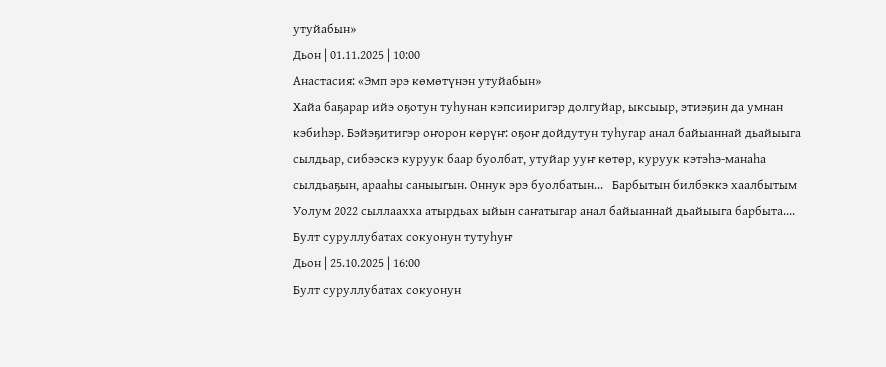утуйабын»
Дьон | 01.11.2025 | 10:00
Анастасия: «Эмп эрэ көмөтүнэн утуйабын»
Хайа баҕарар ийэ оҕотун туһунан кэпсииригэр долгуйар, ыксыыр, этиэҕин да умнан кэбиһэр. Бэйэҕитигэр оҥорон көрүҥ: оҕоҥ дойдутун туһугар анал байыаннай дьайыыга сылдьар, сибээскэ куруук баар буолбат, утуйар ууҥ көтөр, куруук кэтэһэ-манаһа сылдьаҕын, арааһы саныыгын. Оннук эрэ буолбатын...   Барбытын билбэккэ хаалбытым Уолум 2022 сыллаахха атырдьах ыйын саҥатыгар анал байыаннай дьайыыга барбыта....
Булт суруллубатах сокуонун тутуһуҥ
Дьон | 25.10.2025 | 16:00
Булт суруллубатах сокуонун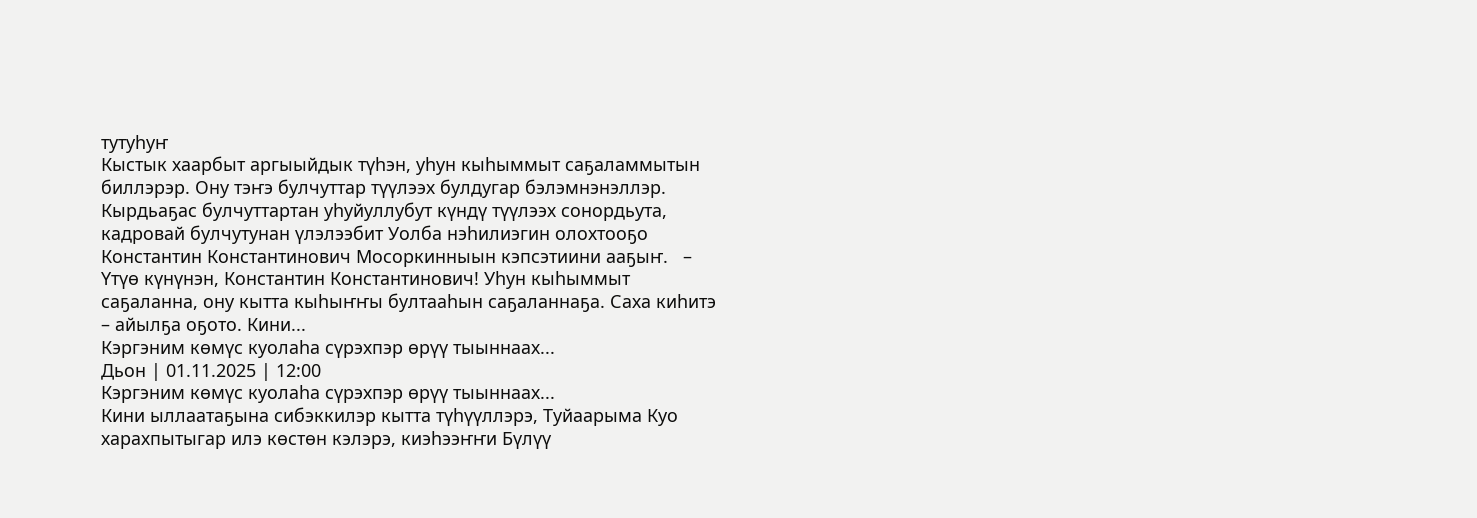тутуһуҥ
Кыстык хаарбыт аргыыйдык түһэн, уһун кыһыммыт саҕаламмытын биллэрэр. Ону тэҥэ булчуттар түүлээх булдугар бэлэмнэнэллэр. Кырдьаҕас булчуттартан уһуйуллубут күндү түүлээх сонордьута, кадровай булчутунан үлэлээбит Уолба нэһилиэгин олохтооҕо Константин Константинович Мосоркинныын кэпсэтиини ааҕыҥ.   – Үтүө күнүнэн, Константин Константинович! Уһун кыһыммыт саҕаланна, ону кытта кыһыҥҥы бултааһын саҕаланнаҕа. Саха киһитэ – айылҕа оҕото. Кини...
Кэргэним көмүс куолаһа сүрэхпэр өрүү тыыннаах...
Дьон | 01.11.2025 | 12:00
Кэргэним көмүс куолаһа сүрэхпэр өрүү тыыннаах...
Кини ыллаатаҕына сибэккилэр кытта түһүүллэрэ, Туйаарыма Куо харахпытыгар илэ көстөн кэлэрэ, киэһээҥҥи Бүлүү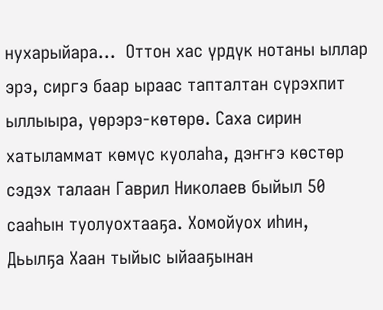нухарыйара...  Оттон хас үрдүк нотаны ыллар эрэ, сиргэ баар ыраас тапталтан сүрэхпит ыллыыра, үөрэрэ-көтөрө. Саха сирин хатыламмат көмүс куолаһа, дэҥҥэ көстөр сэдэх талаан Гаврил Николаев быйыл 50 сааһын туолуохтааҕа. Хомойуох иһин, Дьылҕа Хаан тыйыс ыйааҕынан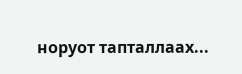норуот тапталлаах...